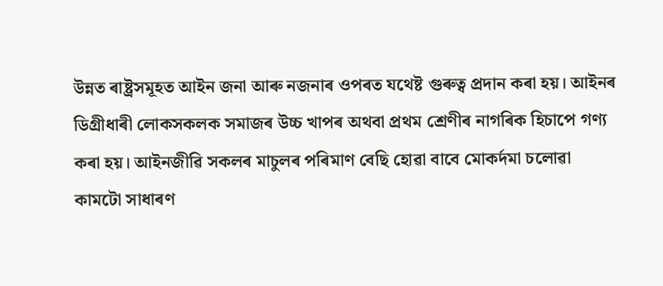উন্নত ৰাষ্ট্ৰসমূহত আইন জনা আৰু নজনাৰ ওপৰত যথেষ্ট গুৰুত্ব প্ৰদান কৰা হয়। আইনৰ ডিগ্ৰীধাৰী লোকসকলক সমাজৰ উচ্চ খাপৰ অথবা প্ৰথম শ্ৰেণীৰ নাগৰিক হিচাপে গণ্য কৰা হয়। আইনজীৱি সকলৰ মাচুলৰ পৰিমাণ বেছি হোৱা বাবে মোকৰ্দমা চলোৱা কামটো সাধাৰণ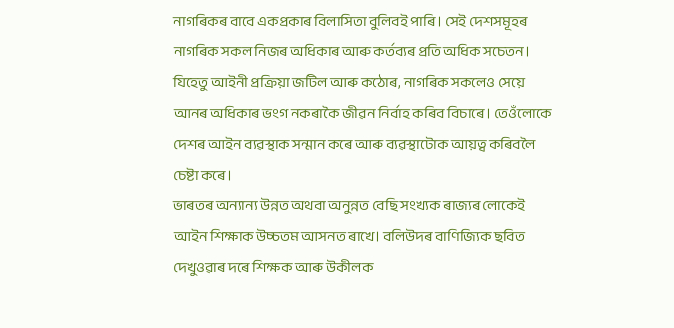নাগৰিকৰ বাবে একপ্ৰকাৰ বিলাসিতা বুলিবই পাৰি। সেই দেশসমূহৰ নাগৰিক সকল নিজৰ অধিকাৰ আৰু কৰ্তব্যৰ প্ৰতি অধিক সচেতন। যিহেতু আইনী প্ৰক্ৰিয়া জটিল আৰু কঠোৰ, নাগৰিক সকলেও সেয়ে আনৰ অধিকাৰ ভংগ নকৰাকৈ জীৱন নিৰ্বাহ কৰিব বিচাৰে। তেওঁলোকে দেশৰ আইন ব্যৱস্থাক সন্মান কৰে আৰু ব্যৱস্থাটোক আয়ত্ব কৰিবলৈ চেষ্টা কৰে।
ভাৰতৰ অন্যান্য উন্নত অথবা অনুন্নত বেছি সংখ্যক ৰাজ্যৰ লোকেই আইন শিক্ষাক উচ্চতম আসনত ৰাখে। বলিউদৰ বাণিজ্যিক ছবিত দেখুওৱাৰ দৰে শিক্ষক আৰু উকীলক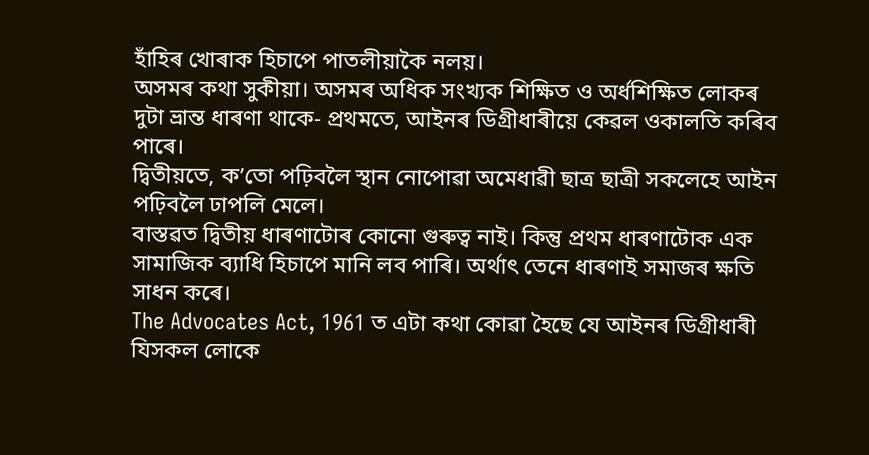হাঁহিৰ খোৰাক হিচাপে পাতলীয়াকৈ নলয়।
অসমৰ কথা সুকীয়া। অসমৰ অধিক সংখ্যক শিক্ষিত ও অৰ্ধশিক্ষিত লোকৰ দুটা ভ্ৰান্ত ধাৰণা থাকে- প্ৰথমতে, আইনৰ ডিগ্ৰীধাৰীয়ে কেৱল ওকালতি কৰিব পাৰে।
দ্বিতীয়তে, ক’তো পঢ়িবলৈ স্থান নোপোৱা অমেধাৱী ছাত্ৰ ছাত্ৰী সকলেহে আইন পঢ়িবলৈ ঢাপলি মেলে।
বাস্তৱত দ্বিতীয় ধাৰণাটোৰ কোনো গুৰুত্ব নাই। কিন্তু প্ৰথম ধাৰণাটোক এক সামাজিক ব্যাধি হিচাপে মানি লব পাৰি। অৰ্থাৎ তেনে ধাৰণাই সমাজৰ ক্ষতি সাধন কৰে।
The Advocates Act, 1961 ত এটা কথা কোৱা হৈছে যে আইনৰ ডিগ্ৰীধাৰী যিসকল লোকে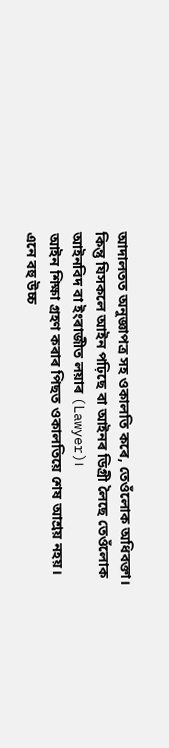আদালতত অনুজ্ঞাপত্ৰ সহ ওকালতি কৰে, তেওঁলোক অধিবক্তা। কিন্তু যিসকলে আইন পঢ়িছে বা আইনৰ ডিগ্ৰী লৈছে তেওঁলোক আইনবিদ বা ইংৰাজীত লয়াৰ (Lawyer)।
আইন শিক্ষা গ্ৰহণ কৰাৰ পিছত ওকালতিয়ে শেষ আশ্ৰয় নহয়। এনে বহু উচ্চ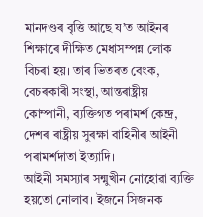মানদণ্ডৰ বৃত্তি আছে য’ত আইনৰ শিক্ষাৰে দীক্ষিত মেধাসম্পন্ন লোক বিচৰা হয়। তাৰ ভিতৰত বেংক, বেচৰকাৰী সংস্থা, আন্তৰাষ্ট্ৰীয় কোম্পানী, ব্যক্তিগত পৰামৰ্শ কেন্দ্ৰ, দেশৰ ৰাষ্ট্ৰীয় সুৰক্ষা বাহিনীৰ আইনী পৰামৰ্শদাতা ইত্যাদি।
আইনী সমস্যাৰ সন্মুখীন নোহোৱা ব্যক্তি হয়তো নোলাব। ইজনে সিজনক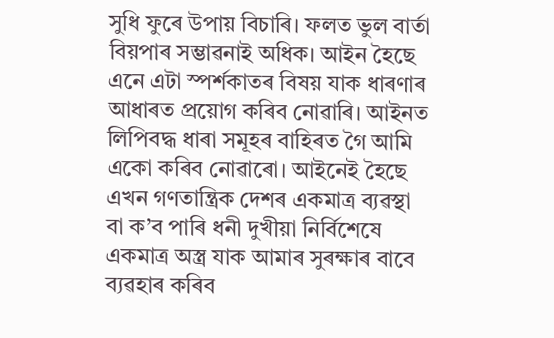সুধি ফুৰে উপায় বিচাৰি। ফলত ভুল বাৰ্তা বিয়পাৰ সম্ভাৱনাই অধিক। আইন হৈছে এনে এটা স্পৰ্শকাতৰ বিষয় যাক ধাৰণাৰ আধাৰত প্ৰয়োগ কৰিব নোৱাৰি। আইনত লিপিবদ্ধ ধাৰা সমূহৰ বাহিৰত গৈ আমি একো কৰিব নোৱাৰো। আইনেই হৈছে এখন গণতান্ত্ৰিক দেশৰ একমাত্ৰ ব্যৱস্থা বা ক’ব পাৰি ধনী দুখীয়া নিৰ্বিশেষে একমাত্ৰ অস্ত্ৰ যাক আমাৰ সুৰক্ষাৰ বাবে ব্যৱহাৰ কৰিব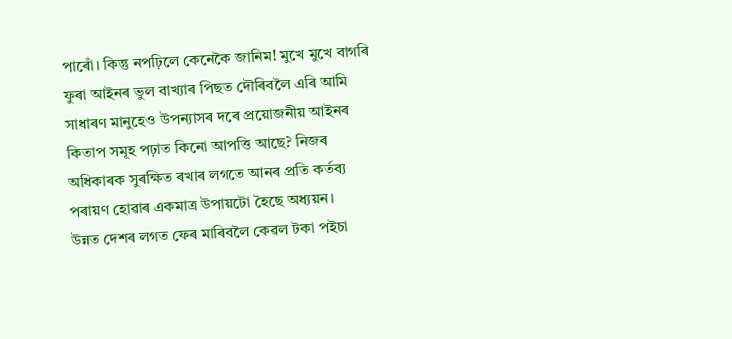পাৰোঁ। কিন্তু নপঢ়িলে কেনেকৈ জানিম! মুখে মুখে বাগৰি ফুৰা আইনৰ ভুল বাখ্যাৰ পিছত দৌৰিবলৈ এৰি আমি সাধাৰণ মানুহেও উপন্যাসৰ দৰে প্ৰয়োজনীয় আইনৰ কিতাপ সমূহ পঢ়াত কিনো আপত্তি আছে? নিজৰ অধিকাৰক সুৰক্ষিত ৰখাৰ লগতে আনৰ প্ৰতি কৰ্তব্য পৰায়ণ হোৱাৰ একমাত্ৰ উপায়টো হৈছে অধ্যয়ন।
উন্নত দেশৰ লগত ফেৰ মাৰিবলৈ কেৱল টকা পইচা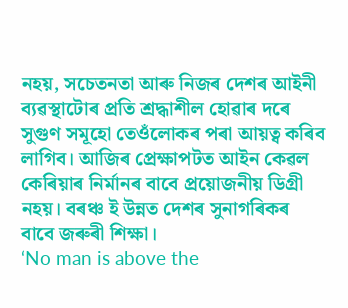নহয়, সচেতনতা আৰু নিজৰ দেশৰ আইনী ব্যৱস্থাটোৰ প্ৰতি শ্ৰদ্ধাশীল হোৱাৰ দৰে সুগুণ সমূহো তেওঁলোকৰ পৰা আয়ত্ব কৰিব লাগিব। আজিৰ প্ৰেক্ষাপটত আইন কেৱল কেৰিয়াৰ নিৰ্মানৰ বাবে প্ৰয়োজনীয় ডিগ্ৰী নহয়। বৰঞ্চ ই উন্নত দেশৰ সুনাগৰিকৰ বাবে জৰুৰী শিক্ষা।
‘No man is above the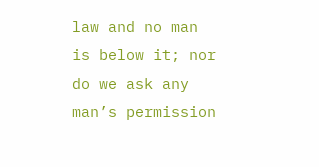law and no man is below it; nor do we ask any man’s permission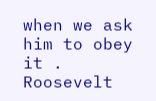when we ask him to obey it .
Roosevelt